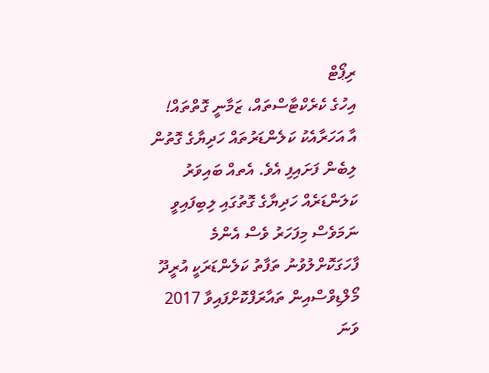ރިޕޯޓް
އިހުގެ ކެރެކްޓާސްތައް، ޒަމާނީ ގޮތްތައް!
އާ އަހަރާއެކު ކަލެންޑަރުތައް ހަދިޔާގެ ގޮތުން ލިބެން ފަށައިފި އެވެ. އެތއް ބައިވަރު ކަލަންޑަރެއް ހަދިޔާގެ ގޮތުގައި ލިބިފައިވީ ނަމަވެސް މިފަހަރު ވެސް އެންމެ ފާހަގަކޮށްލުވުނު ތަފާތު ކަލެންޑަރަކީ އުރީދޫ މޯލްޑިވްސްއިން ތައާރަފްކޮށްފައިވާ 2017 ވަނަ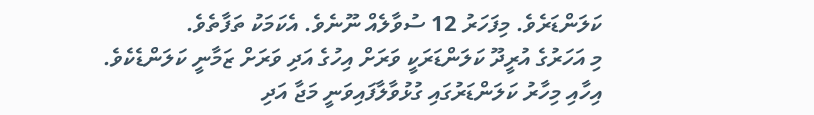ކަލަންޑަރެވެ. މިފަހަރު 12 ސުވާލެއް ނޫނެވެ. އެކަމަކު ތަފާތެވެ.
މި އަހަރުގެ އުރީދޫ ކަލަންޑަރަކީ ވަރަށް އިހުގެ އަދި ވަރަށް ޒަމާނީ ކަލަންޑެކެވެ. އިހާއި މިހާރު ކަލަންޑަރުގައި ގުޅުވާލާފައިވަނީ މަޖާ އަދި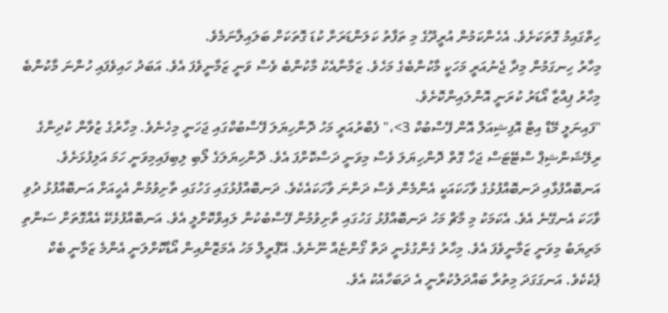ހިތްގައިމު ގޮތަކަށެވެ. އެހެންކަމުން އުރީދޫގެ މި ތަފާތު ކަލަންޑަރަށް ކުޑަ ގޮތަކަށް ބަލައިލާނަމެވެ.
މިހާރު ހިނގަމުން މިދާ ޖެނުއަރީ މަހަކީ މާކުންބެގެ މަހެވެ. ޒަމާނާއެކު މާކުންބެ ވެސް ވަނީ ޒަމާނީވެފަ އެވެ. އަބަދު ހައިވެފައި ހުންނަ މާކުންބެ މިހާރު ޕިއްޒާ އޯޑަރު ކުރަނީ އޮންލައިންކޮށެވެ.
"ފައިނަލީ މޭޑް އިޓް އޮފިޝިއަލް އޮން ފޭސްބުކް 3>،" ފެބްރުއަރީ މަހު ދޮންހިޔަލަ ފޭސްބުކްގައި ޖަހަނީ މިހެނެވެ. މިހާރުގެ ޒުވާން ކުދިންގެ ރިލޭޝަންޝިޕް ސްޓޭޓަސް ޖަހާ ގޮތް ދޮންހިޔަލަ ވެސް މިވަނީ ދަސްކޮށްފަ އެވެ. ދޮންހިޔަލަގެ ލޯބި ލިބިފައިމިވަނީ ހަމަ އަލިފުޅަށެވެ.
އަނބޮއްފުޅާއި ދަނބޮއްފުޅުގެ ވާހަކައަކީ އެންމެން ވެސް ދަންނަ ވާހަކައެކެވެ. ދަނބޮއްފުޅުގައި ގަހުގައި ތާށިވުމުން އެހީއަށް އަނބޮއްފުޅު ދުވި ވާހަކަ އެނގޭނެ އެވެ. އެކަމަކު މި މާޗް މަހު ދަނބޮއްފުޅު ގަހުގައި ތާށިވުމުން ފޭސްބުކުން ލައިވްކޮށްލީ އެވެ. އަނބޮއްފުޅެކޭ އެއްގޮތަށް ސަންތި މަރިޔަބު މިވަނީ ޒަމާނީވެފަ އެވެ. މިހާރު ގެންގުޅެނީ ދަތް ގޯންޏެއް ނޫނެވެ. އޭޕްރީލް މަހު އެމަޒޮންއިން އޯޑާކޮށްލަނީ އެންމެ ޒަމާނީ ބެކް ޕެކެކެވެ. އަނގަގަދަ މިތުރާ ބައްދަލުކުރާނީ އެ ދަބަހާއެކު އެވެ.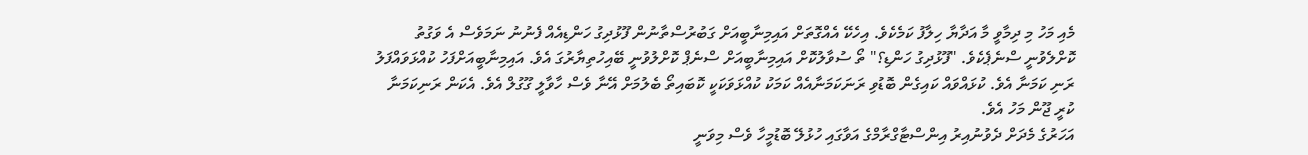މެއި މަހު މި ދިމާވީ މާ އަދާޔާ ހިލާފު ކަމެކެވެ. އިހެކޭ އެއްގޮތަށް އައިމިނާބީއަށް ގަބުރުސްތާނުން ފޫޅުދިގު ހަންޑިއެއް ފެނުނު ނަމަވެސް އެ ވަގުތު ކޮށްލެވުނީ ސްނެޕެކެވެ. "ފޫޅުދިގު ހަންޑި؟" ތޯ ސުވާލުކޮށް އައިމިނާބީއަށް ސްނެޕް ކޮށްލުވުނީ ބޭއިހުތިޔާރުގަ އެވެ. އައިމިނާބީއަށްފަހު ކުއްޅަވައްފަލު ރަނި ކަމަނާ އެވެ. ކުޅައްވައް ކައިގެން ބޮޑުވި ރަނަކަމަނާއެއް ކަމަކު ކުއްޅަވަކަކީ ކޮބައިތޯ ބެލުމަށް އޭނާ ވެސް ހާވާލީ ގޫގުލް އެވެ. އެކަން ރަނިކަމަނާ ކުރީ ޖޫން މަހު އެވެ.
އަހަރުގެ މެދަށް ދެވުނުއިރު އިންސްޓާގްރާމްގެ އަވާގައި ހުޅުލޭ ބޮޑުމީހާ ވެސް މިވަނީ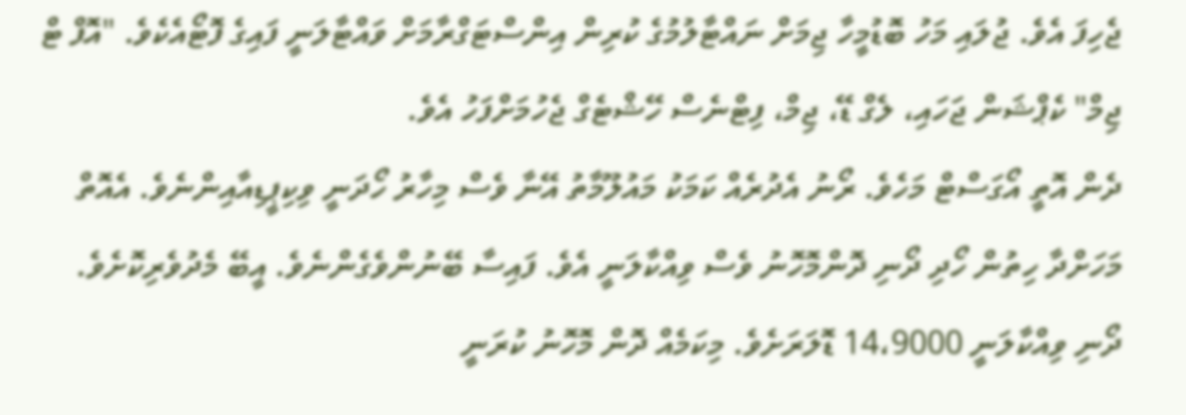ޖެހިފަ އެވެ. ޖުލައި މަހު ބޮޑުމީހާ ޖިމަށް ނައްޓާލުމުގެ ކުރިން އިންސްޓަގްރާމަށް ވައްޓާލަނީ ފައިގެ ފޮޓޯއެކެވެ. "އޮފް ޓް ޖިމް" ކެޕްޝަން ޖަހައި، ލެގް ޑޭ، ޖިމް، ފިޓްނެސް ހޭޝްޓެގް ޖެހުމަށްފަހު އެވެ.
ދެން އޮތީ އޯގަސްޓް މަހެވެ. ރޯނު އެދުރެއް ކަމަކު މައުލޫމާތު އޭނާ ވެސް މިހާރު ހޯދަނީ ވިކިޕީޑިއާއިންނެވެ. އެއޮތް މަހަށްދާ ހިތުން ހޯދި ދޯނި ދޮންމޮހޮނު ވެސް ވިއްކާލަނީ އެވެ. ފައިސާ ބޭނުންވެގެންނެވެ. އީބޭ މެދުވެރިކޮށެވެ. ދޯނި ވިއްކާލަނީ 14،9000 ޑޮލަރަށެވެ. މިކަމެއް ދޮން މޮހޮނު ކުރަނީ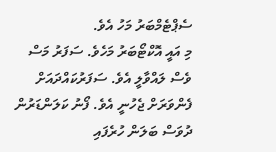ސެޕްޓެމްބަރު މަހު އެވެ.
މި އައީ އޮކްޓޯބަރު މަހެވެ. ސަފަރު މަސް ވެސް ލައްވާލީ އެވެ. ސަފަރުކައްދައަށް ފެންވަރަށް ޖެހުނީ އެވެ. ފޯނު ކަލަންޑަރުން ދުވަސް ބަލަން ހުރެފައި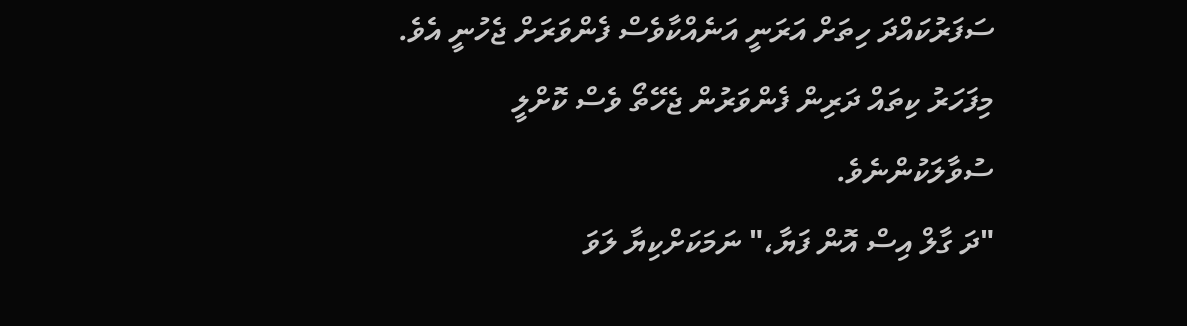ސަފަރުކައްދަ ހިތަށް އަރަނީ އަނެއްކާވެސް ފެންވަރަށް ޖެހުނީ އެވެ. މިފަހަރު ކިތައް ދަރިން ފެންވަރުން ޖެހޭތޯ ވެސް ކޮށްލީ ސުވާލަކުންނެވެ.
"ދަ ގާލް އިސް އޮން ފަޔާ،" ނަމަކަށްކިޔާ ލަވަ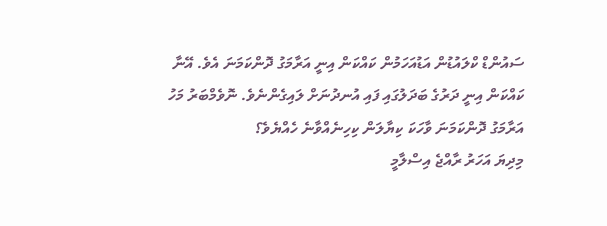ސައުންޑް ކްލައުޑުން އަޑުއަހަމުން ކައްކަން އިނީ އަރާމަގު ދޮންކަމަނަ އެވެ. އޭނާ ކައްކަން އިނީ ދަރުގެ ބަދަލުގައި ފައި އުނދުނަށް ލައިގެންނެވެ. ނޮވެމްބަރު މަހު އަރާމަގު ދޮންކަމަނަ ވާހަކަ ކިޔާލަން ކިހިނެއްވާނެ ހެއްޔެވެ؟
މިދިޔަ އަހަރު ރާއްޖެ އިސްލާމީ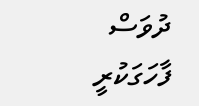ދުވަސް ފާހަގަކުރީ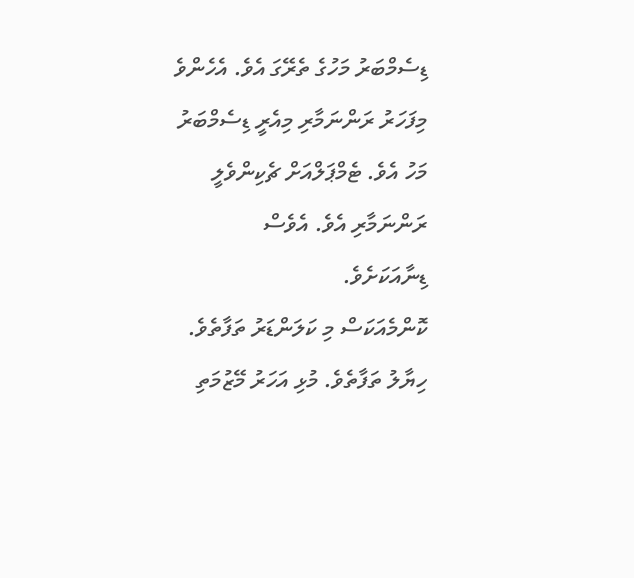ޑިސެމްބަރު މަހުގެ ތެރޭގަ އެވެ. އެހެންވެ މިފަހަރު ރަންނަމާރި މިއެރީ ޑިސެމްބަރު މަހު އެވެ. ޓެމްޕަލްއަށް ޗެކިންވެލީ ރަންނަމާރި އެވެ. އެވެސް ޑިނާއަކަށެވެ.
ކޮންމެއަކަސް މި ކަލަންޑަރު ތަފާތެވެ. ހިޔާލު ތަފާތެވެ. މުޅި އަހަރު މޭޒުމަތި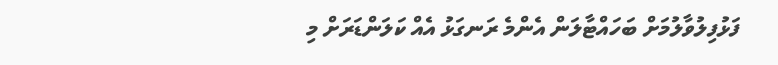ފަޅުފިލުވާލުމަށް ބަހައްޓާލަން އެންމެ ރަނގަޅު އެއް ކަލަންޑަރަށް މި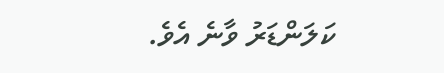ކަލަންޑަރު ވާނެ އެވެ.